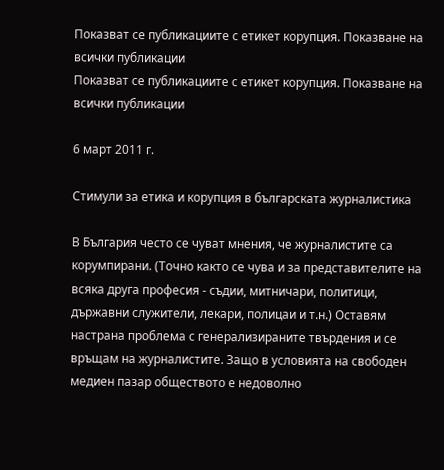Показват се публикациите с етикет корупция. Показване на всички публикации
Показват се публикациите с етикет корупция. Показване на всички публикации

6 март 2011 г.

Стимули за етика и корупция в българската журналистика

В България често се чуват мнения, че журналистите са корумпирани. (Точно както се чува и за представителите на всяка друга професия - съдии, митничари, политици, държавни служители, лекари, полицаи и т.н.) Оставям настрана проблема с генерализираните твърдения и се връщам на журналистите. Защо в условията на свободен медиен пазар обществото е недоволно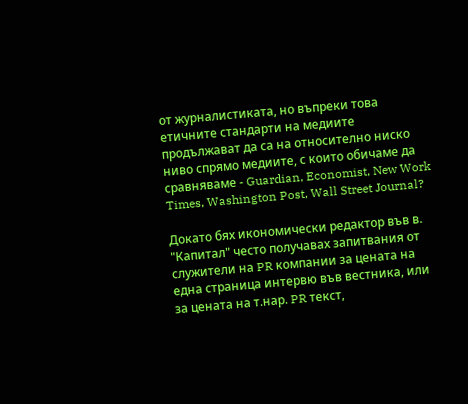от журналистиката, но въпреки това етичните стандарти на медиите продължават да са на относително ниско ниво спрямо медиите, с които обичаме да сравняваме - Guardian, Economist, New Work Times, Washington Post, Wall Street Journal?

Докато бях икономически редактор във в. "Капитал" често получавах запитвания от служители на PR компании за цената на една страница интервю във вестника, или за цената на т.нар. PR текст,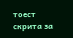тоест скрита за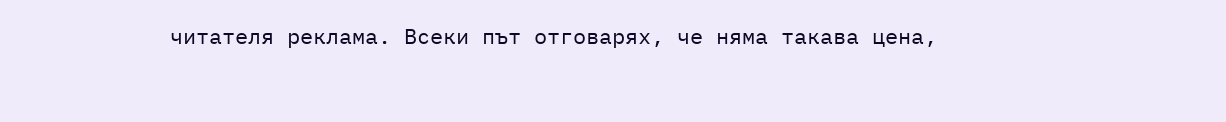читателя реклама. Всеки път отговарях, че няма такава цена,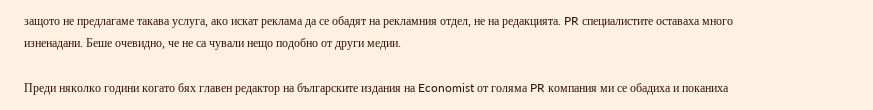защото не предлагаме такава услуга, ако искат реклама да се обадят на рекламния отдел, не на редакцията. PR специалистите оставаха много изненадани. Беше очевидно, че не са чували нещо подобно от други медии.

Преди няколко години когато бях главен редактор на българските издания на Economist от голяма PR компания ми се обадиха и поканиха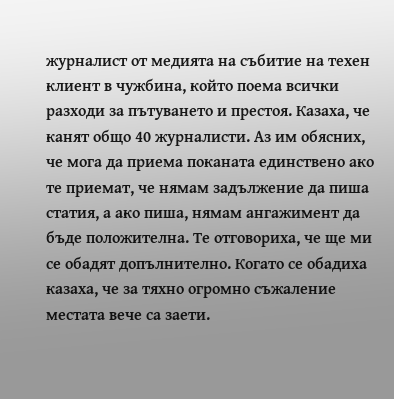журналист от медията на събитие на техен клиент в чужбина, който поема всички разходи за пътуването и престоя. Казаха, че канят общо 40 журналисти. Аз им обясних, че мога да приема поканата единствено ако те приемат, че нямам задължение да пиша статия, а ако пиша, нямам ангажимент да бъде положителна. Те отговориха, че ще ми се обадят допълнително. Когато се обадиха казаха, че за тяхно огромно съжаление местата вече са заети.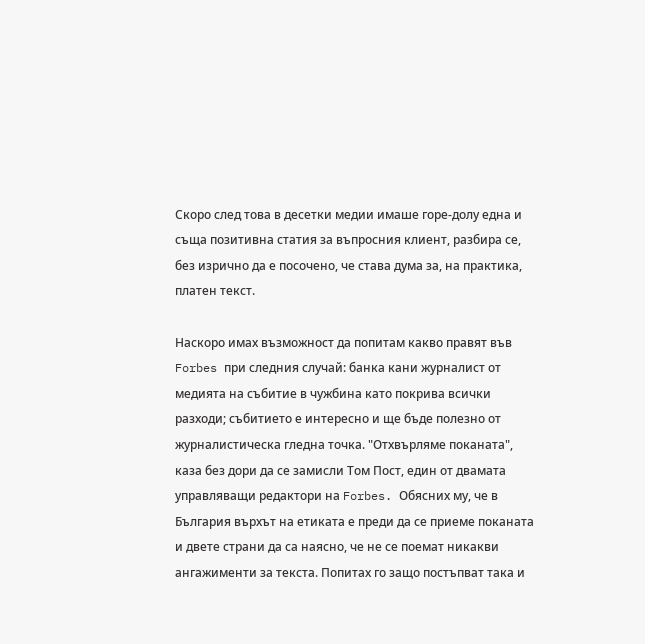Скоро след това в десетки медии имаше горе-долу една и съща позитивна статия за въпросния клиент, разбира се, без изрично да е посочено, че става дума за, на практика, платен текст.

Наскоро имах възможност да попитам какво правят във Forbes при следния случай: банка кани журналист от медията на събитие в чужбина като покрива всички разходи; събитието е интересно и ще бъде полезно от журналистическа гледна точка. "Отхвърляме поканата", каза без дори да се замисли Том Пост, един от двамата управляващи редактори на Forbes. Обясних му, че в България върхът на етиката е преди да се приеме поканата и двете страни да са наясно, че не се поемат никакви ангажименти за текста. Попитах го защо постъпват така и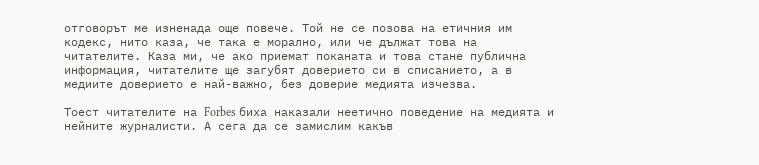отговорът ме изненада още повече. Той не се позова на етичния им кодекс, нито каза, че така е морално, или че дължат това на читателите. Каза ми, че ако приемат поканата и това стане публична информация, читателите ще загубят доверието си в списанието, а в медиите доверието е най-важно, без доверие медията изчезва.

Тоест читателите на Forbes биха наказали неетично поведение на медията и нейните журналисти. А сега да се замислим какъв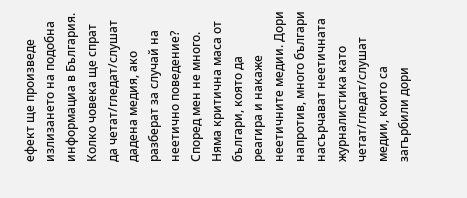ефект ще произведе излизането на подобна информациа в България. Колко човека ще спрат да четат/гледат/слушат дадена медия, ако разберат за случай на неетично поведение? Според мен не много. Няма критична маса от българи, която да реагира и накаже неетичните медии. Дори напротив, много българи насърчават неетичната журналистика като четат/гледат/слушат медии, които са загърбили дори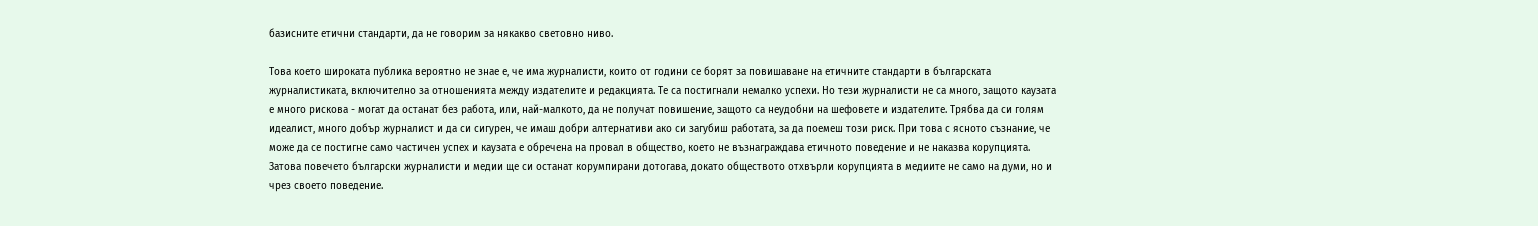базисните етични стандарти, да не говорим за някакво световно ниво.

Това което широката публика вероятно не знае е, че има журналисти, които от години се борят за повишаване на етичните стандарти в българската журналистиката, включително за отношенията между издателите и редакцията. Те са постигнали немалко успехи. Но тези журналисти не са много, защото каузата е много рискова - могат да останат без работа, или, най-малкото, да не получат повишение, защото са неудобни на шефовете и издателите. Трябва да си голям идеалист, много добър журналист и да си сигурен, че имаш добри алтернативи ако си загубиш работата, за да поемеш този риск. При това с ясното съзнание, че може да се постигне само частичен успех и каузата е обречена на провал в общество, което не възнаграждава етичното поведение и не наказва корупцията. Затова повечето български журналисти и медии ще си останат корумпирани дотогава, докато обществото отхвърли корупцията в медиите не само на думи, но и чрез своето поведение.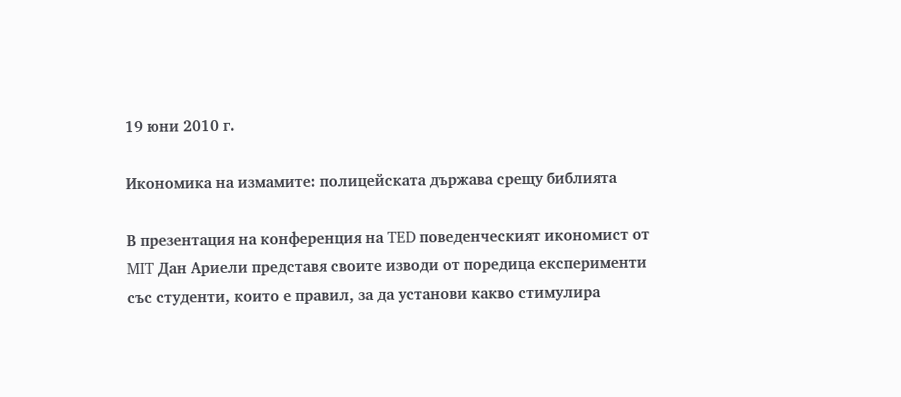19 юни 2010 г.

Икономика на измамите: полицейската държава срещу библията

В презентация на конференция на TED поведенческият икономист от MIT Дан Ариели представя своите изводи от поредица експерименти със студенти, които е правил, за да установи какво стимулира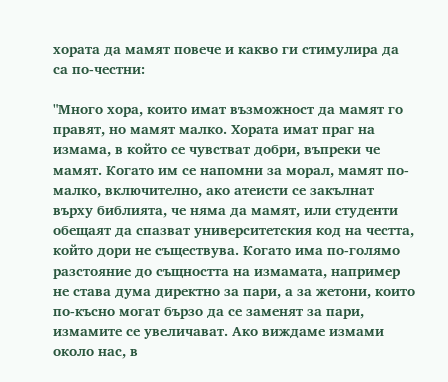хората да мамят повече и какво ги стимулира да са по-честни:

"Много хора, които имат възможност да мамят го правят, но мамят малко. Хората имат праг на измама, в който се чувстват добри, въпреки че мамят. Когато им се напомни за морал, мамят по-малко, включително, ако атеисти се закълнат върху библията, че няма да мамят, или студенти обещаят да спазват университетския код на честта, който дори не съществува. Когато има по-голямо разстояние до същността на измамата, например не става дума директно за пари, а за жетони, които по-късно могат бързо да се заменят за пари, измамите се увеличават. Ако виждаме измами около нас, в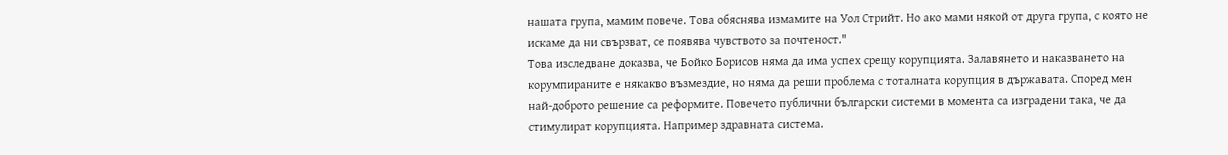нашата група, мамим повече. Това обяснява измамите на Уол Стрийт. Но ако мами някой от друга група, с която не искаме да ни свързват, се появява чувството за почтеност."
Това изследване доказва, че Бойко Борисов няма да има успех срещу корупцията. Залавянето и наказването на корумпираните е някакво възмездие, но няма да реши проблема с тоталната корупция в държавата. Според мен най-доброто решение са реформите. Повечето публични български системи в момента са изградени така, че да стимулират корупцията. Например здравната система.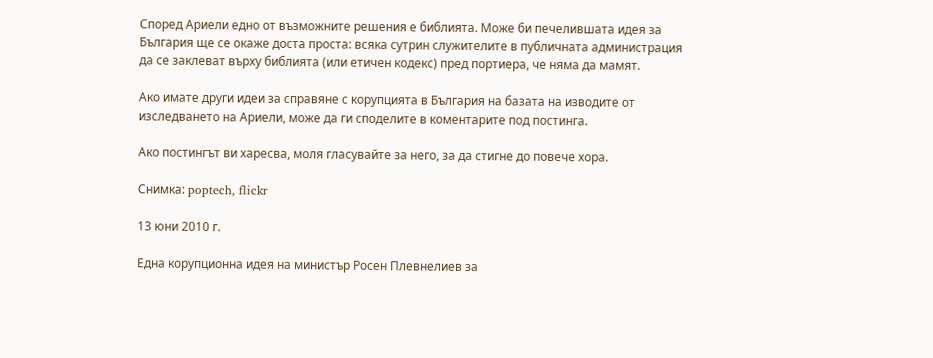Според Ариели едно от възможните решения е библията. Може би печелившата идея за България ще се окаже доста проста: всяка сутрин служителите в публичната администрация да се заклеват върху библията (или етичен кодекс) пред портиера, че няма да мамят.

Ако имате други идеи за справяне с корупцията в България на базата на изводите от изследването на Ариели, може да ги споделите в коментарите под постинга.

Ако постингът ви харесва, моля гласувайте за него, за да стигне до повече хора.

Снимка: poptech, flickr

13 юни 2010 г.

Една корупционна идея на министър Росен Плевнелиев за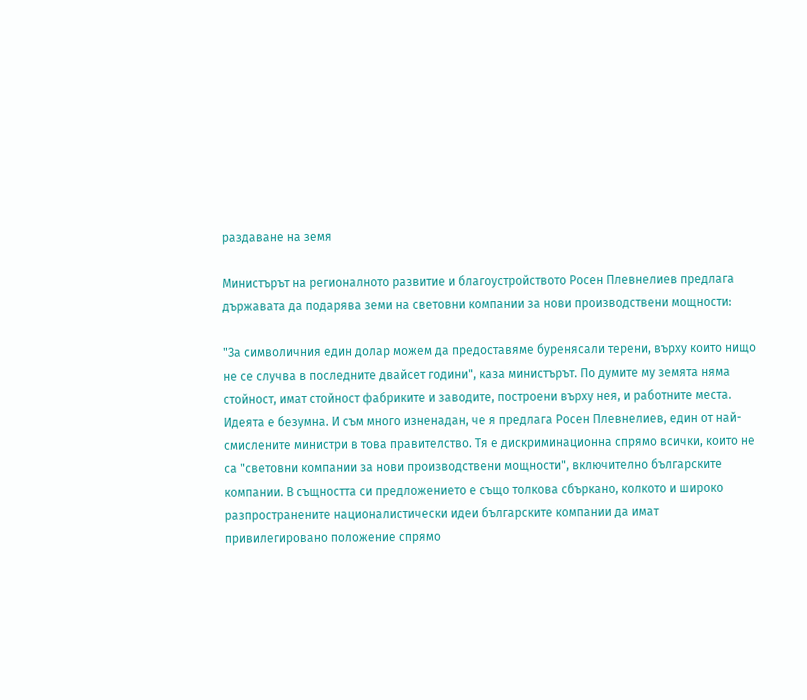раздаване на земя

Министърът на регионалното развитие и благоустройството Росен Плевнелиев предлага държавата да подарява земи на световни компании за нови производствени мощности:

"За символичния един долар можем да предоставяме буренясали терени, върху които нищо не се случва в последните двайсет години", каза министърът. По думите му земята няма стойност, имат стойност фабриките и заводите, построени върху нея, и работните места.
Идеята е безумна. И съм много изненадан, че я предлага Росен Плевнелиев, един от най-смислените министри в това правителство. Тя е дискриминационна спрямо всички, които не са "световни компании за нови производствени мощности", включително българските компании. В същността си предложението е също толкова сбъркано, колкото и широко разпространените националистически идеи българските компании да имат привилегировано положение спрямо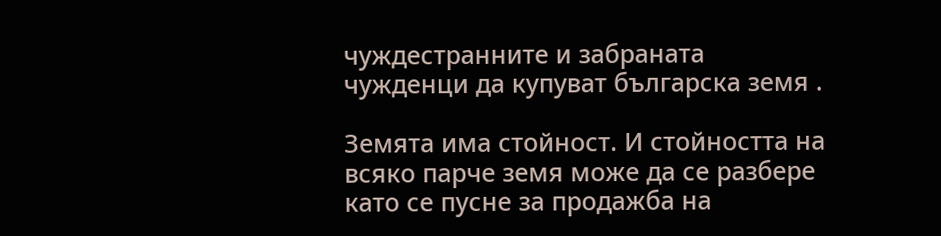чуждестранните и забраната чужденци да купуват българска земя .

Земята има стойност. И стойността на всяко парче земя може да се разбере като се пусне за продажба на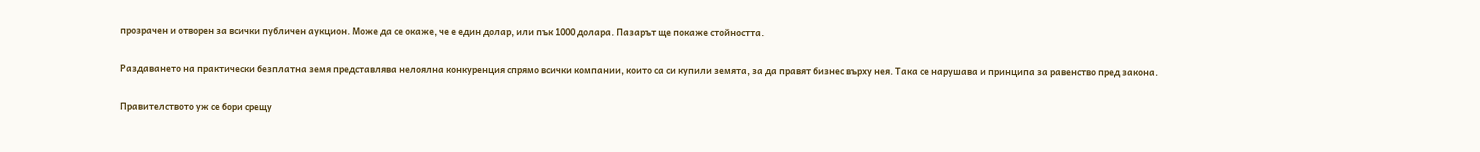прозрачен и отворен за всички публичен аукцион. Може да се окаже, че е един долар, или пък 1000 долара. Пазарът ще покаже стойността.

Раздаването на практически безплатна земя представлява нелоялна конкуренция спрямо всички компании, които са си купили земята, за да правят бизнес върху нея. Така се нарушава и принципа за равенство пред закона.

Правителството уж се бори срещу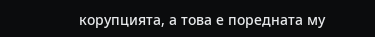корупцията, а това е поредната му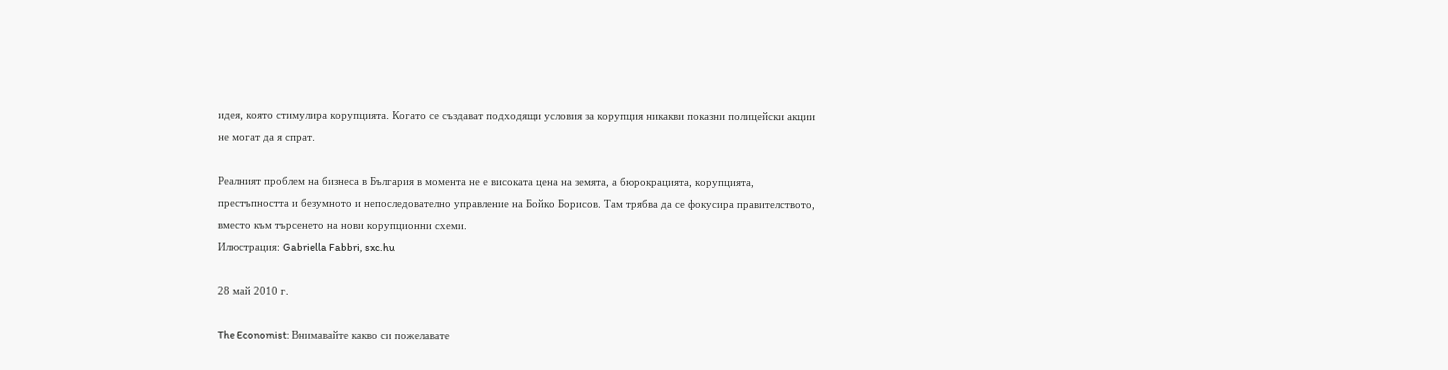идея, която стимулира корупцията. Когато се създават подходящи условия за корупция никакви показни полицейски акции не могат да я спрат.

Реалният проблем на бизнеса в България в момента не е високата цена на земята, а бюрокрацията, корупцията, престъпността и безумното и непоследователно управление на Бойко Борисов. Там трябва да се фокусира правителството, вместо към търсенето на нови корупционни схеми.
Илюстрация: Gabriella Fabbri, sxc.hu

28 май 2010 г.

The Economist: Внимавайте какво си пожелавате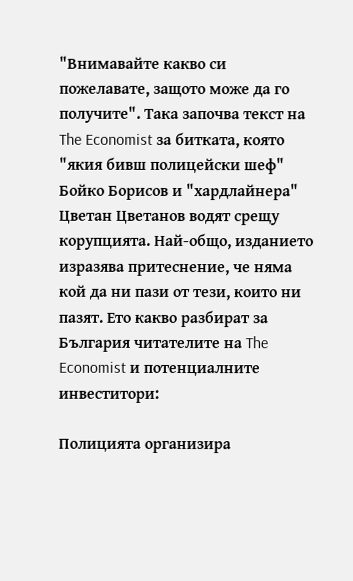"Внимавайте какво си пожелавате, защото може да го получите". Така започва текст на The Economist за битката, която "якия бивш полицейски шеф" Бойко Борисов и "хардлайнера" Цветан Цветанов водят срещу корупцията. Най-общо, изданието изразява притеснение, че няма кой да ни пази от тези, които ни пазят. Ето какво разбират за България читателите на The Economist и потенциалните инвеститори:

Полицията организира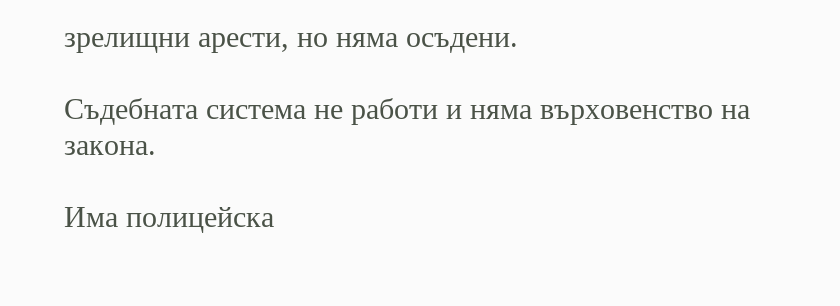зрелищни арести, но няма осъдени.

Съдебната система не работи и няма върховенство на закона.

Има полицейска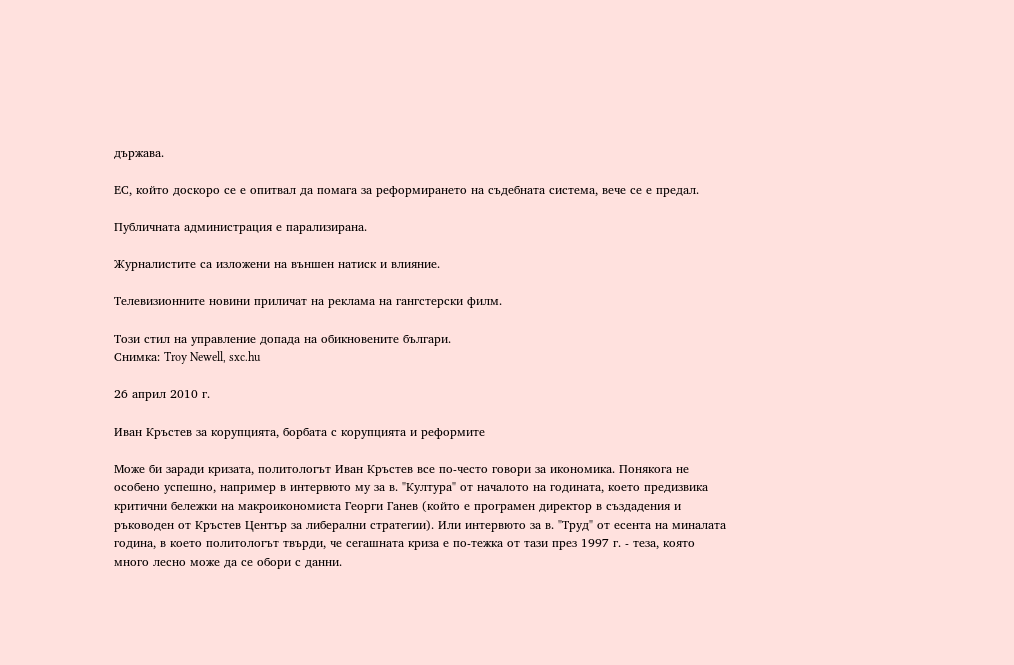държава.

ЕС, който доскоро се е опитвал да помага за реформирането на съдебната система, вече се е предал.

Публичната администрация е парализирана.

Журналистите са изложени на външен натиск и влияние.

Телевизионните новини приличат на реклама на гангстерски филм.

Този стил на управление допада на обикновените българи.
Снимка: Troy Newell, sxc.hu

26 април 2010 г.

Иван Кръстев за корупцията, борбата с корупцията и реформите

Може би заради кризата, политологът Иван Кръстев все по-често говори за икономика. Понякога не особено успешно, например в интервюто му за в. "Култура" от началото на годината, което предизвика критични бележки на макроикономиста Георги Ганев (който е програмен директор в създадения и ръководен от Кръстев Център за либерални стратегии). Или интервюто за в. "Труд" от есента на миналата година, в което политологът твърди, че сегашната криза е по-тежка от тази през 1997 г. - теза, която много лесно може да се обори с данни.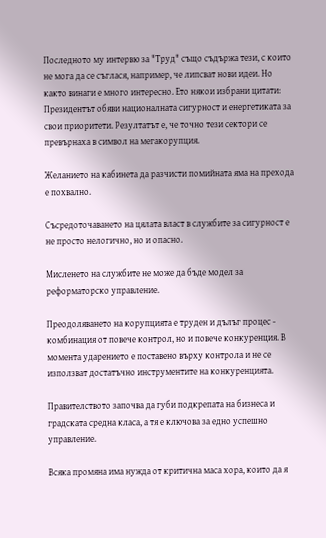Последното му интервю за "Труд" също съдържа тези, с които не мога да се съглася, например, че липсват нови идеи. Но както винаги е много интересно. Ето някои избрани цитати:
Президентът обяви националната сигурност и енергетиката за свои приоритети. Резултатът е, че точно тези сектори се превърнаха в символ на мегакорупция.

Желанието на кабинета да разчисти помийната яма на прехода е похвално.

Съсредоточаването на цялата власт в службите за сигурност е не просто нелогично, но и опасно.

Мисленето на службите не може да бъде модел за реформаторско управление.

Преодоляването на корупцията е труден и дълъг процес - комбинация от повече контрол, но и повече конкуренция. В момента ударението е поставено върху контрола и не се използват достатъчно инструментите на конкуренцията.

Правителството започва да губи подкрепата на бизнеса и градската средна класа, а тя е ключова за едно успешно управление.

Всяка промяна има нужда от критична маса хора, които да я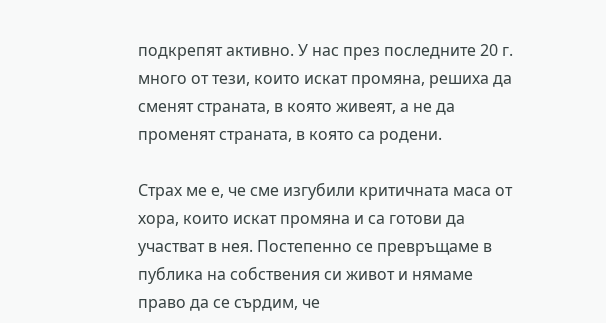подкрепят активно. У нас през последните 20 г. много от тези, които искат промяна, решиха да сменят страната, в която живеят, а не да променят страната, в която са родени.

Страх ме е, че сме изгубили критичната маса от хора, които искат промяна и са готови да участват в нея. Постепенно се превръщаме в публика на собствения си живот и нямаме право да се сърдим, че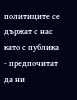политиците се държат с нас като с публика - предпочитат да ни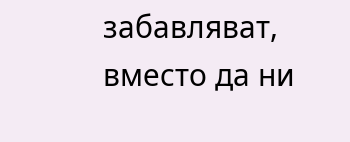забавляват, вместо да ни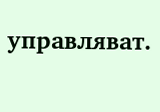управляват.